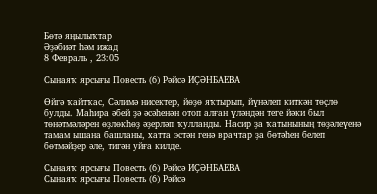Бөтә яңылыҡтар
Әҙәбиәт һәм ижад
8 Февраль , 23:05

Сынаяҡ ярсығы Повесть (6) Рәйсә ИҪӘНБАЕВА

Өйгә ҡайтҡас, Сәлимә нисектер, йөҙө яҡтырып, йүнәлеп киткән төҫлө булды. Маһира әбей ҙә әсәһенән отоп алған үләндән теге йәки был төнәтмәләрен өҙлөкһөҙ әҙерләп ҡулланды. Насир ҙа ҡатынының төҙәлеүенә тамам ышана башланы, хатта эстән генә врачтар ҙа бөтәһен белеп бөтмәйҙер әле, тигән уйға килде.

Сынаяҡ ярсығы Повесть (6) Рәйсә ИҪӘНБАЕВА
Сынаяҡ ярсығы Повесть (6) Рәйсә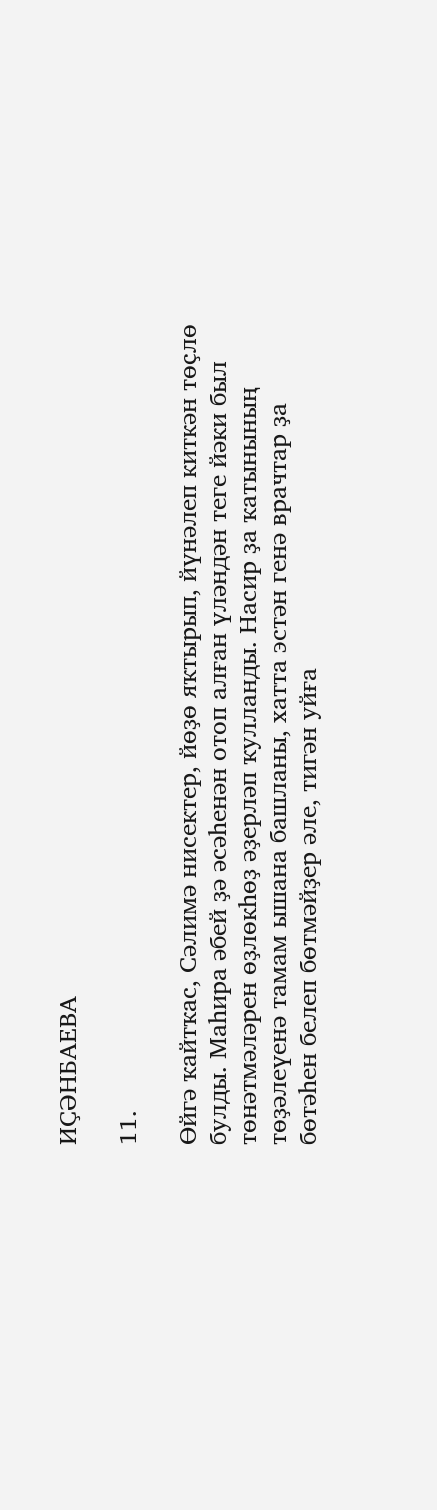ИҪӘНБАЕВА

11.

Өйгә ҡайтҡас, Сәлимә нисектер, йөҙө яҡтырып, йүнәлеп киткән төҫлө булды. Маһира әбей ҙә әсәһенән отоп алған үләндән теге йәки был төнәтмәләрен өҙлөкһөҙ әҙерләп ҡулланды. Насир ҙа ҡатынының төҙәлеүенә тамам ышана башланы, хатта эстән генә врачтар ҙа бөтәһен белеп бөтмәйҙер әле, тигән уйға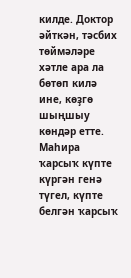килде. Доктор әйткән, тәсбих төймәләре хәтле ара ла бөтөп килә ине, көҙгө шыңшыу көндәр етте. Маһира ҡарсыҡ күпте күргән генә түгел, күпте белгән ҡарсыҡ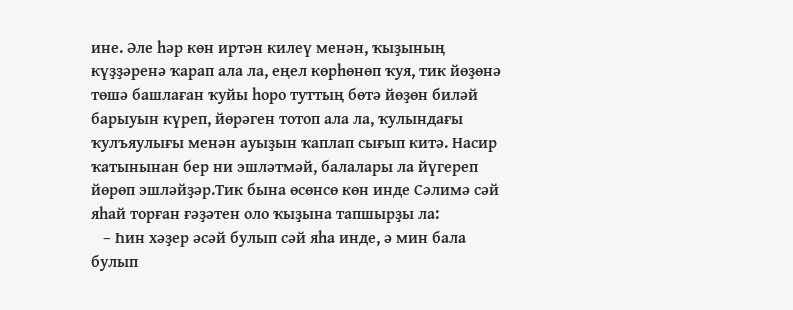ине. Әле һәр көн иртән килеү менән, ҡыҙының күҙҙәренә ҡарап ала ла, еңел көрһөнөп ҡуя, тик йөҙөнә төшә башлаған ҡуйы һоро туттың бөтә йөҙөн биләй барыуын күреп, йөрәген тотоп ала ла, ҡулындағы ҡулъяулығы менән ауыҙын ҡаплап сығып китә. Насир ҡатынынан бер ни эшләтмәй, балалары ла йүгереп йөрөп эшләйҙәр.Тик бына өсөнсө көн инде Сәлимә сәй яһай торған ғәҙәтен оло ҡыҙына тапшырҙы ла:
   – Һин хәҙер әсәй булып сәй яһа инде, ә мин бала булып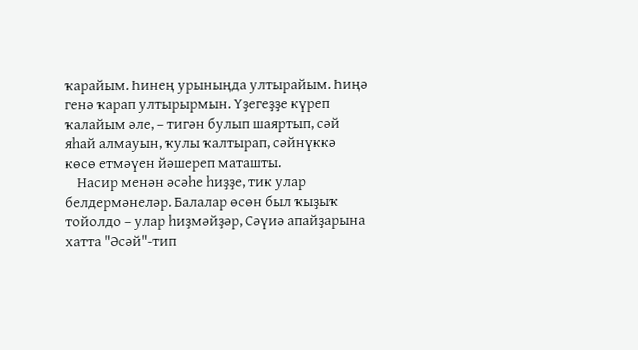ҡарайым. Һинең урыныңда ултырайым. Һиңә генә ҡарап ултырырмын. Үҙегеҙҙе күреп ҡалайым әле, – тигән булып шаяртып, сәй яһай алмауын, ҡулы ҡалтырап, сәйнүккә көсө етмәүен йәшереп маташты.
    Насир менән әсәһе һиҙҙе, тик улар белдермәнеләр. Балалар өсөн был ҡыҙыҡ тойолдо – улар һиҙмәйҙәр, Сәүиә апайҙарына хатта "Әсәй"-тип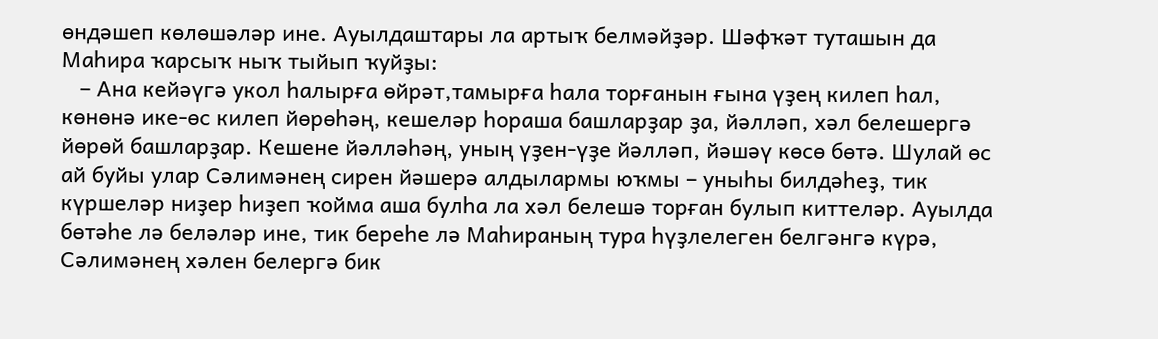өндәшеп көлөшәләр ине. Ауылдаштары ла артыҡ белмәйҙәр. Шәфҡәт туташын да Маһира ҡарсыҡ ныҡ тыйып ҡуйҙы:
   – Ана кейәүгә укол һалырға өйрәт,тамырға һала торғанын ғына үҙең килеп һал, көнөнә ике-өс килеп йөрөһәң, кешеләр һораша башларҙар ҙа, йәлләп, хәл белешергә йөрөй башларҙар. Кешене йәлләһәң, уның үҙен-үҙе йәлләп, йәшәү көсө бөтә. Шулай өс ай буйы улар Сәлимәнең сирен йәшерә алдылармы юҡмы – уныһы билдәһеҙ, тик күршеләр ниҙер һиҙеп ҡойма аша булһа ла хәл белешә торған булып киттеләр. Ауылда бөтәһе лә беләләр ине, тик береһе лә Маһираның тура һүҙлелеген белгәнгә күрә, Сәлимәнең хәлен белергә бик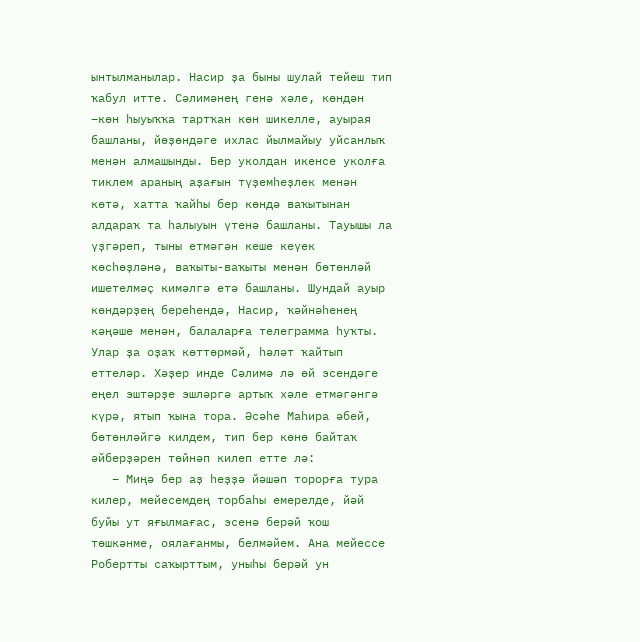ынтылманылар. Насир ҙа быны шулай тейеш тип ҡабул итте. Сәлимәнең генә хәле, көндән –көн һыуыҡҡа тартҡан көн шикелле, ауырая башланы, йөҙөндәге ихлас йылмайыу уйсанлыҡ менән алмашынды. Бер уколдан икенсе уколға тиклем араның аҙағын түҙемһеҙлек менән көтә, хатта ҡайһы бер көндә ваҡытынан алдараҡ та һалыуын үтенә башланы. Тауышы ла үҙгәреп, тыны етмәгән кеше кеүек көсһөҙләнә, ваҡыты-ваҡыты менән бөтөнләй ишетелмәҫ кимәлгә етә башланы. Шундай ауыр көндәрҙең береһендә, Насир, ҡәйнәһенең кәңәше менән, балаларға телеграмма һуҡты. Улар ҙа оҙаҡ көттөрмәй, һәләт ҡайтып еттеләр. Хәҙер инде Сәлимә лә өй эсендәге еңел эштәрҙе эшләргә артыҡ хәле етмәгәнгә күрә, ятып ҡына тора. Әсәһе Маһира әбей, бөтөнләйгә килдем, тип бер көнө байтаҡ әйберҙәрен төйнәп килеп етте лә:
   – Миңә бер аҙ һеҙҙә йәшәп торорға тура килер, мейесемдең торбаһы емерелде, йәй буйы ут яғылмағас, эсенә берәй ҡош төшкәнме, оялағанмы, белмәйем. Ана мейессе Робертты саҡырттым, уныһы берәй ун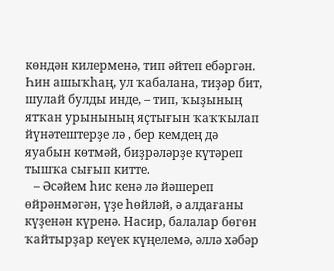көндән килерменә, тип әйтеп ебәргән. Һин ашыҡһаң, ул ҡабалана, тиҙәр бит, шулай булды инде, – тип, ҡыҙының ятҡан урынының яҫтығын ҡаҡҡылап йүнәтештерҙе лә , бер кемдең дә яуабын көтмәй, биҙрәләрҙе күтәреп тышҡа сығып китте.
   – Әсәйем һис кенә лә йәшереп өйрәнмәгән, үҙе һөйләй, ә алдағаны күҙенән күренә. Насир, балалар бөгөн ҡайтырҙар кеүек күңелемә, әллә хәбәр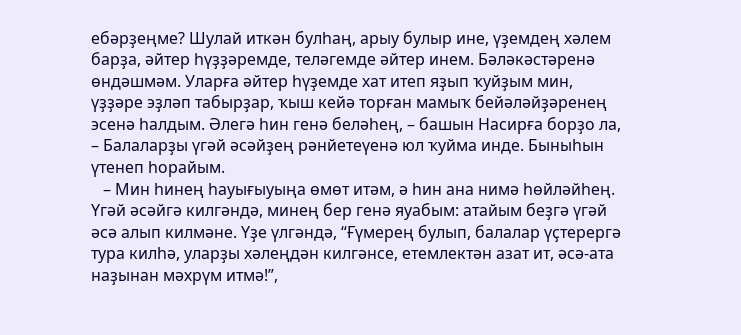ебәрҙеңме? Шулай иткән булһаң, арыу булыр ине, үҙемдең хәлем барҙа, әйтер һүҙҙәремде, теләгемде әйтер инем. Бәләкәстәренә өндәшмәм. Уларға әйтер һүҙемде хат итеп яҙып ҡуйҙым мин, үҙҙәре эҙләп табырҙар, ҡыш кейә торған мамыҡ бейәләйҙәренең эсенә һалдым. Әлегә һин генә беләһең, – башын Насирға борҙо ла, – Балаларҙы үгәй әсәйҙең рәнйетеүенә юл ҡуйма инде. Быныһын үтенеп һорайым.
   – Мин һинең һауығыуыңа өмөт итәм, ә һин ана нимә һөйләйһең. Үгәй әсәйгә килгәндә, минең бер генә яуабым: атайым беҙгә үгәй әсә алып килмәне. Үҙе үлгәндә, “Ғүмерең булып, балалар үҫтерергә тура килһә, уларҙы хәлеңдән килгәнсе, етемлектән азат ит, әсә-ата наҙынан мәхрүм итмә!”,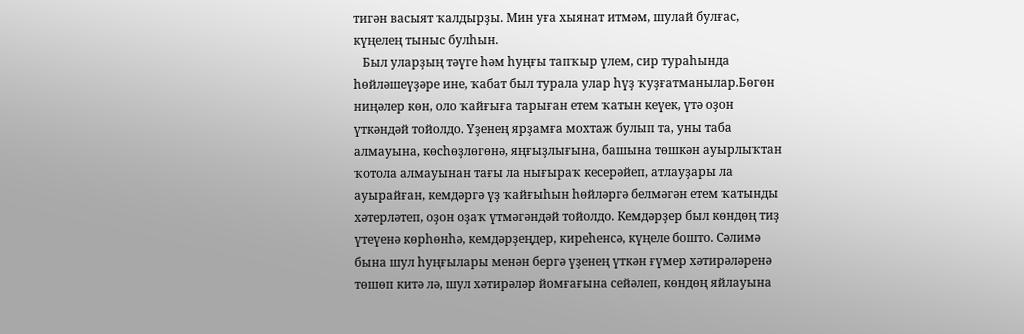тигән васыят ҡалдырҙы. Мин уға хыянат итмәм, шулай булғас, күңелең тыныс булһын.
   Был уларҙың тәүге һәм һуңғы тапҡыр үлем, сир тураһында һөйләшеүҙәре ине, ҡабат был турала улар һүҙ ҡуҙғатманылар.Бөгөн ниңәлер көн, оло ҡайғыға тарыған етем ҡатын кеүек, үтә оҙон үткәндәй тойолдо. Үҙенең ярҙамға мохтаж булып та, уны таба алмауына, көсһөҙлөгөнә, яңғыҙлығына, башына төшкән ауырлыҡтан ҡотола алмауынан тағы ла нығыраҡ кесерәйеп, атлауҙары ла ауырайған, кемдәргә үҙ ҡайғыһын һөйләргә белмәгән етем ҡатынды хәтерләтеп, оҙон оҙаҡ үтмәгәндәй тойолдо. Кемдәрҙер был көндөң тиҙ үтеүенә көрһөнһә, кемдәрҙеңдер, киреһенсә, күңеле бошто. Сәлимә бына шул һуңғылары менән бергә үҙенең үткән ғүмер хәтирәләренә төшөп китә лә, шул хәтирәләр йомғағына сейәлеп, көндөң яйлауына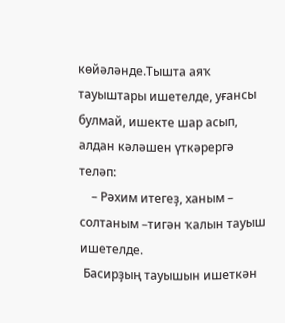көйәләнде.Тышта аяҡ тауыштары ишетелде, уғансы булмай, ишекте шар асып, алдан кәләшен үткәрергә теләп:
    – Рәхим итегеҙ, ханым – солтаным –тигән ҡалын тауыш ишетелде.
 Басирҙың тауышын ишеткән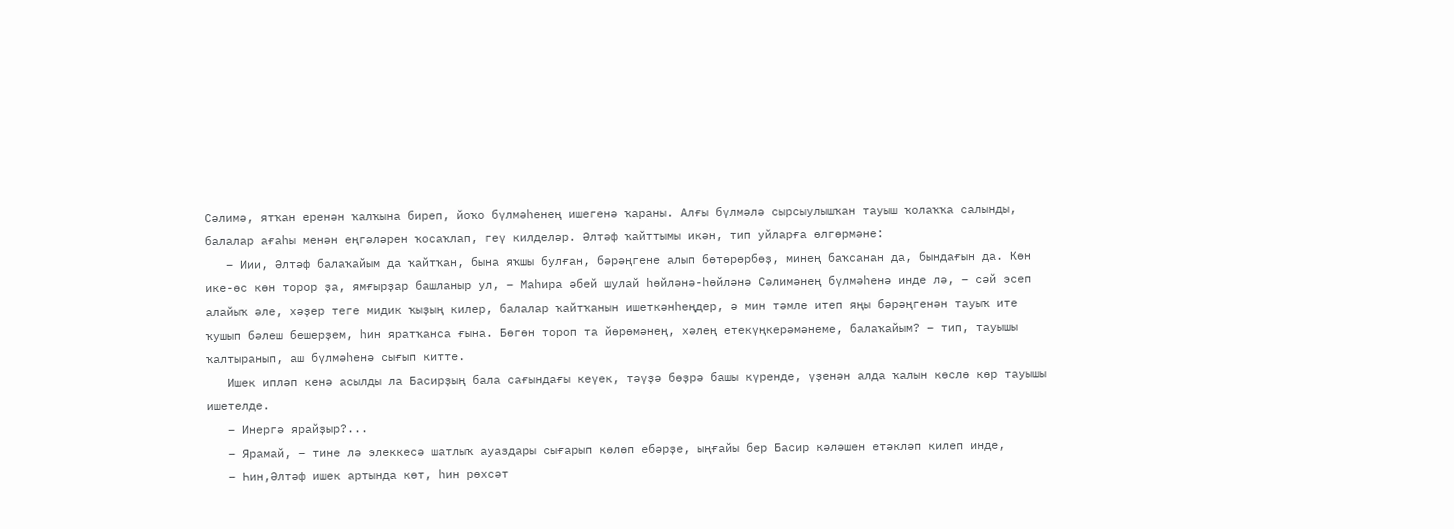Сәлимә, ятҡан еренән ҡалҡына биреп, йоҡо бүлмәһенең ишегенә ҡараны. Алғы бүлмәлә сырсыулышҡан тауыш ҡолаҡҡа салынды, балалар ағаһы менән еңгәләрен ҡосаҡлап, геү килделәр. Әлтәф ҡайттымы икән, тип уйларға өлгөрмәне:
   – Иии, Әлтәф балаҡайым да ҡайтҡан, бына яҡшы булған, бәрәңгене алып бөтөрөрбөҙ, минең баҡсанан да, бындағын да. Көн ике-өс көн торор ҙа, ямғырҙар башланыр ул, – Маһира әбей шулай һөйләнә-һөйләнә Сәлимәнең бүлмәһенә инде лә, – сәй эсеп алайыҡ әле, хәҙер теге мидик ҡыҙың килер, балалар ҡайтҡанын ишеткәнһеңдер, ә мин тәмле итеп яңы бәрәңгенән тауыҡ ите ҡушып бәлеш бешерҙем, һин яратҡанса ғына. Бөгөн тороп та йөрөмәнең, хәлең етекүңкерәмәнеме, балаҡайым? – тип, тауышы ҡалтыранып, аш бүлмәһенә сығып китте.
   Ишек ипләп кенә асылды ла Басирҙың бала сағындағы кеүек, тәүҙә бөҙрә башы күренде, үҙенән алда ҡалын көслө көр тауышы ишетелде.
   – Инергә ярайҙыр?...
   – Ярамай, – тине лә элеккесә шатлыҡ ауаздары сығарып көлөп ебәрҙе, ыңғайы бер Басир кәләшен етәкләп килеп инде,
   – Һин,Әлтәф ишек артында көт, һин рөхсәт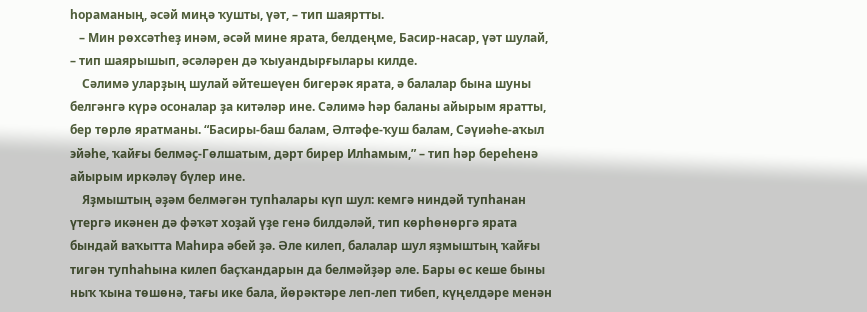һораманың, әсәй миңә ҡушты, үәт, – тип шаяртты.
   – Мин рөхсәтһеҙ инәм, әсәй мине ярата, белдеңме, Басир-насар, үәт шулай, – тип шаярышып, әсәләрен дә ҡыуандырғылары килде.
    Сәлимә уларҙың шулай әйтешеүен бигерәк ярата, ә балалар бына шуны белгәнгә күрә осоналар ҙа китәләр ине. Сәлимә һәр баланы айырым яратты, бер төрлө яратманы. “Басиры-баш балам, Әлтәфе-ҡуш балам, Сәүиәһе-аҡыл эйәһе, ҡайғы белмәҫ-Гөлшатым, дәрт бирер Илһамым,” – тип һәр береһенә айырым иркәләү бүлер ине.
    Яҙмыштың әҙәм белмәгән тупһалары күп шул: кемгә ниндәй тупһанан үтергә икәнен дә фәҡәт хоҙай үҙе генә билдәләй, тип көрһөнөргә ярата бындай ваҡытта Маһира әбей ҙә. Әле килеп, балалар шул яҙмыштың ҡайғы тигән тупһаһына килеп баҫҡандарын да белмәйҙәр әле. Бары өс кеше быны ныҡ ҡына төшөнә, тағы ике бала, йөрәктәре леп-леп тибеп, күңелдәре менән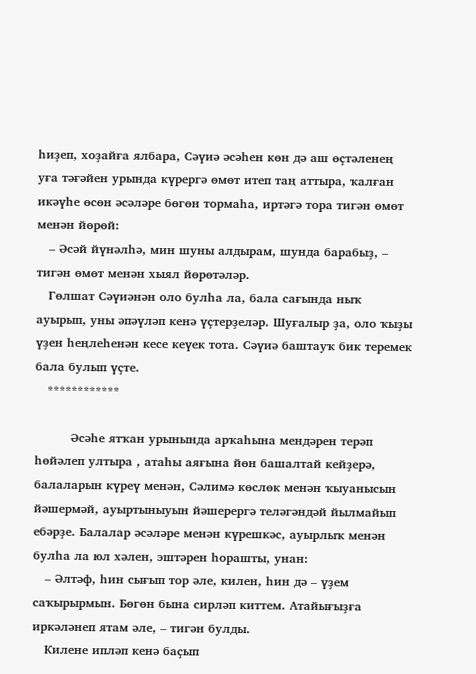һиҙеп, хоҙайға ялбара, Сәүиә әсәһен көн дә аш өҫтәленең уға тәғәйен урында күрергә өмөт итеп таң аттыра, ҡалған икәүһе өсөн әсәләре бөгөн тормаһа, иртәгә тора тигән өмөт менән йөрөй:
   – Әсәй йүнәлһә, мин шуны алдырам, шунда барабыҙ, – тигән өмөт менән хыял йөрөтәләр.
   Гөлшат Сәүиәнән оло булһа ла, бала сағында ныҡ ауырып, уны әпәүләп кенә үҫтерҙеләр. Шуғалыр ҙа, оло ҡыҙы үҙен һеңлеһенән кесе кеүек тота. Сәүиә баштауҡ бик теремек бала булып үҫте.
   ************

         Әсәһе ятҡан урынында арҡаһына мендәрен терәп һөйәлеп ултыра , атаһы аяғына йөн башалтай кейҙерә, балаларын күреү менән, Сәлимә көслөк менән ҡыуанысын йәшермәй, ауыртыныуын йәшерергә теләгәндәй йылмайып ебәрҙе. Балалар әсәләре менән күрешкәс, ауырлыҡ менән булһа ла юл хәлен, эштәрен һорашты, унан:
   – Әлтәф, һин сығып тор әле, килен, һин дә – үҙем саҡырырмын. Бөгөн бына сирләп киттем. Атайығыҙға иркәләнеп ятам әле, – тигән булды.
   Килене ипләп кенә баҫып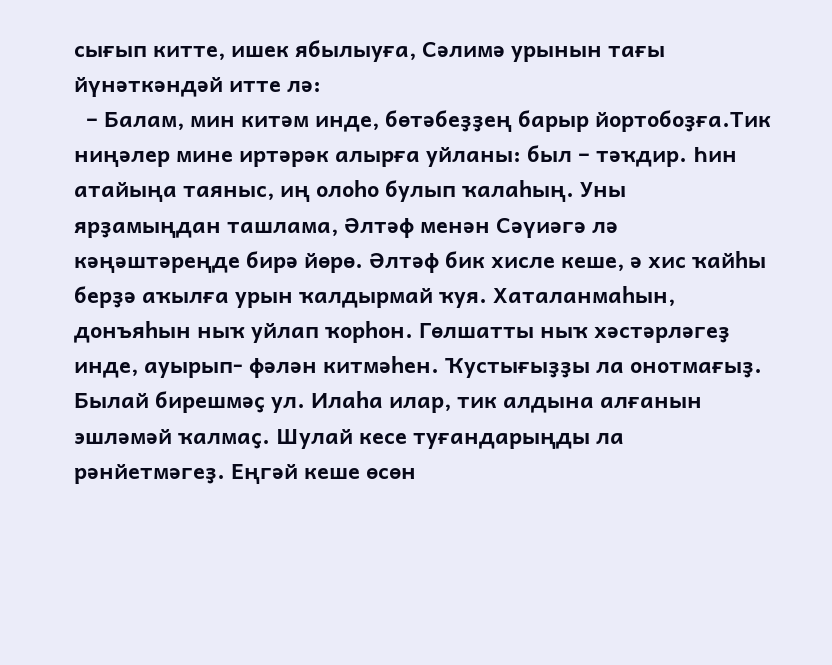сығып китте, ишек ябылыуға, Сәлимә урынын тағы йүнәткәндәй итте лә:
  – Балам, мин китәм инде, бөтәбеҙҙең барыр йортобоҙға.Тик ниңәлер мине иртәрәк алырға уйланы: был – тәҡдир. Һин атайыңа таяныс, иң олоһо булып ҡалаһың. Уны ярҙамыңдан ташлама, Әлтәф менән Сәүиәгә лә кәңәштәреңде бирә йөрө. Әлтәф бик хисле кеше, ә хис ҡайһы берҙә аҡылға урын ҡалдырмай ҡуя. Хаталанмаһын, донъяһын ныҡ уйлап ҡорһон. Гөлшатты ныҡ хәстәрләгеҙ инде, ауырып- фәлән китмәһен. Ҡустығыҙҙы ла онотмағыҙ. Былай бирешмәҫ ул. Илаһа илар, тик алдына алғанын эшләмәй ҡалмаҫ. Шулай кесе туғандарыңды ла рәнйетмәгеҙ. Еңгәй кеше өсөн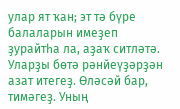улар ят ҡан; эт тә бүре балаларын имеҙеп ҙурайтһа ла, аҙаҡ ситләтә. Уларҙы бөтә рәнйеүҙәрҙән азат итегеҙ. Өләсәй бар, тимәгеҙ. Уның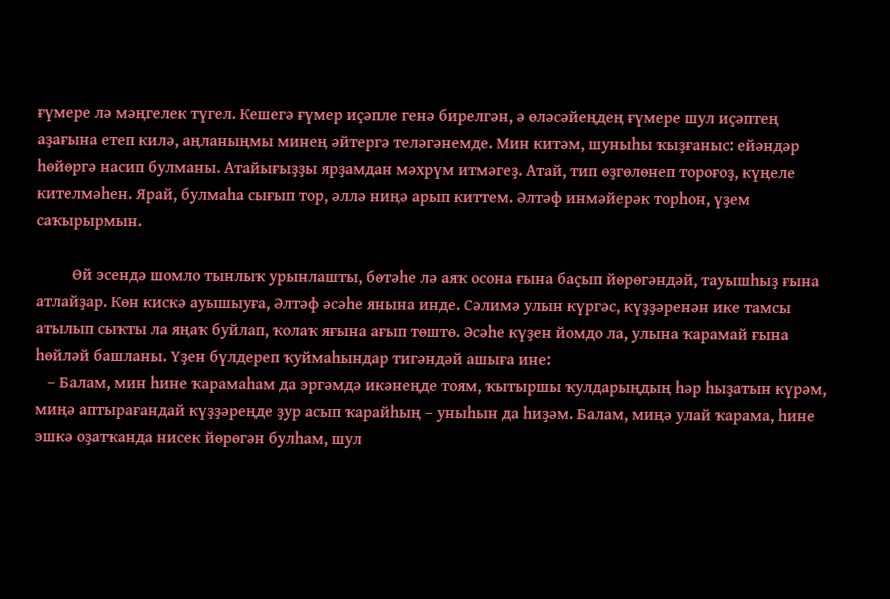ғүмере лә мәңгелек түгел. Кешегә ғүмер иҫәпле генә бирелгән, ә өләсәйеңдең ғүмере шул иҫәптең аҙағына етеп килә, аңланыңмы минең әйтергә теләгәнемде. Мин китәм, шуныһы ҡыҙғаныс: ейәндәр һөйөргә насип булманы. Атайығыҙҙы ярҙамдан мәхрүм итмәгеҙ. Атай, тип өҙгөлөнеп тороғоҙ, күңеле кителмәһен. Ярай, булмаһа сығып тор, әллә ниңә арып киттем. Әлтәф инмәйерәк торһон, үҙем саҡырырмын.

         Өй эсендә шомло тынлыҡ урынлашты, бөтәһе лә аяҡ осона ғына баҫып йөрөгәндәй, тауышһыҙ ғына атлайҙар. Көн кискә ауышыуға, Әлтәф әсәһе янына инде. Сәлимә улын күргәс, күҙҙәренән ике тамсы атылып сыҡты ла яңаҡ буйлап, ҡолаҡ яғына ағып төштө. Әсәһе күҙен йомдо ла, улына ҡарамай ғына һөйләй башланы. Үҙен бүлдереп ҡуймаһындар тигәндәй ашыға ине:
   – Балам, мин һине ҡарамаһам да эргәмдә икәнеңде тоям, ҡытыршы ҡулдарыңдың һәр һыҙатын күрәм, миңә аптырағандай күҙҙәреңде ҙур асып ҡарайһың – уныһын да һиҙәм. Балам, миңә улай ҡарама, һине эшкә оҙатҡанда нисек йөрөгән булһам, шул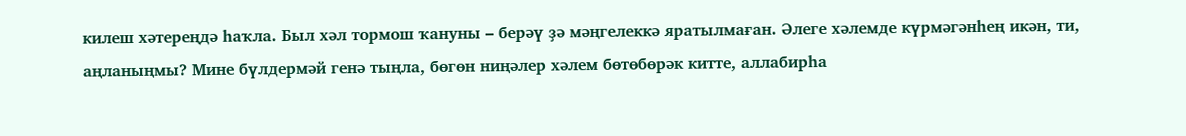килеш хәтереңдә һаҡла. Был хәл тормош ҡануны – берәү ҙә мәңгелеккә яратылмаған. Әлеге хәлемде күрмәгәнһең икән, ти, аңланыңмы? Мине бүлдермәй генә тыңла, бөгөн ниңәлер хәлем бөтөбөрәк китте, аллабирһа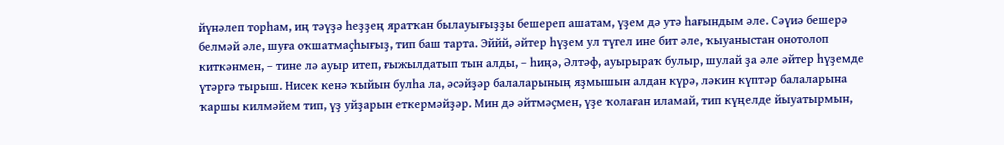йүнәлеп торһам, иң тәүҙә һеҙҙең яратҡан былауығыҙҙы бешереп ашатам, үҙем дә утә һағындым әле. Сәүиә бешерә белмәй әле, шуға оҡшатмаҫһығыҙ, тип баш тарта. Эййй, әйтер һүҙем ул түгел ине бит әле, ҡыуаныстан онотолоп киткәнмен, – тине лә ауыр итеп, ғыжылдатып тын алды, – һиңә, Әлтәф, ауырыраҡ булыр, шулай ҙа әле әйтер һүҙемде үтәргә тырыш. Нисек кенә ҡыйын булһа ла, әсәйҙәр балаларының яҙмышын алдан күрә, ләкин күптәр балаларына ҡаршы килмәйем тип, үҙ уйҙарын еткермәйҙәр. Мин дә әйтмәҫмен, үҙе ҡолаған иламай, тип күңелде йыуатырмын,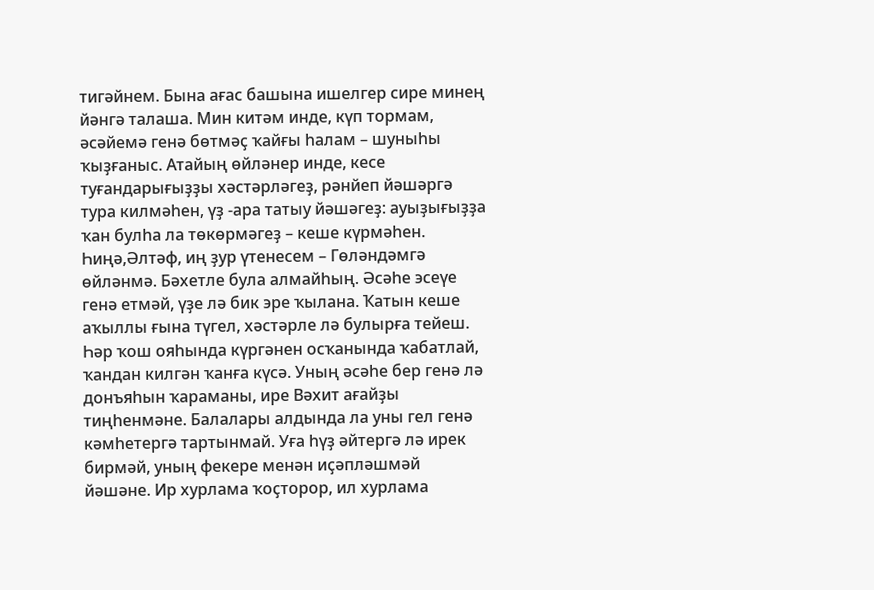тигәйнем. Бына ағас башына ишелгер сире минең йәнгә талаша. Мин китәм инде, күп тормам, әсәйемә генә бөтмәҫ ҡайғы һалам – шуныһы ҡыҙғаныс. Атайың өйләнер инде, кесе туғандарығыҙҙы хәстәрләгеҙ, рәнйеп йәшәргә тура килмәһен, үҙ -ара татыу йәшәгеҙ: ауыҙығыҙҙа ҡан булһа ла төкөрмәгеҙ – кеше күрмәһен. Һиңә,Әлтәф, иң ҙур үтенесем – Гөләндәмгә өйләнмә. Бәхетле була алмайһың. Әсәһе эсеүе генә етмәй, үҙе лә бик эре ҡылана. Ҡатын кеше аҡыллы ғына түгел, хәстәрле лә булырға тейеш. Һәр ҡош ояһында күргәнен осҡанында ҡабатлай, ҡандан килгән ҡанға күсә. Уның әсәһе бер генә лә донъяһын ҡараманы, ире Вәхит ағайҙы тиңһенмәне. Балалары алдында ла уны гел генә кәмһетергә тартынмай. Уға һүҙ әйтергә лә ирек бирмәй, уның фекере менән иҫәпләшмәй йәшәне. Ир хурлама ҡоҫторор, ил хурлама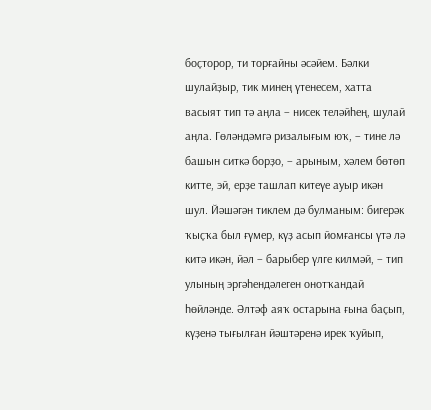боҫторор, ти торғайны әсәйем. Бәлки шулайҙыр, тик минең үтенесем, хатта васыят тип тә аңла – нисек теләйһең, шулай аңла. Гөләндәмгә ризалығым юҡ, – тине лә башын ситкә борҙо, – арыным, хәлем бөтөп китте, эй, ерҙе ташлап китеүе ауыр икән шул. Йәшәгән тиклем дә булманым: бигерәк ҡыҫҡа был ғүмер, күҙ асып йомғансы үтә лә китә икән, йәл – барыбер үлге килмәй, – тип улының эргәһендәлеген онотҡандай һөйләнде. Әлтәф аяҡ остарына ғына баҫып, күҙенә тығылған йәштәренә ирек ҡуйып,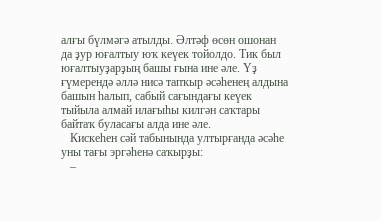алғы бүлмәгә атылды. Әлтәф өсөн ошонан да ҙур юғалтыу юҡ кеүек тойолдо. Тик был юғалтыуҙарҙың башы ғына ине әле. Үҙ ғүмерендә әллә нисә тапҡыр әсәһенең алдына башын һалып, сабый сағындағы кеүек тыйыла алмай илағыһы килгән саҡтары байтаҡ буласағы алда ине әле.
   Кискеһен сәй табынында ултырғанда әсәһе уны тағы эргәһенә саҡырҙы:
   –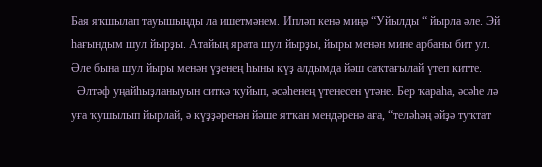Бая яҡшылап тауышыңды ла ишетмәнем. Ипләп кенә миңә “Уйылды “ йырла әле. Эй һағындым шул йырҙы. Атайың ярата шул йырҙы, йыры менән мине арбаны бит ул. Әле бына шул йыры менән үҙенең һыны күҙ алдымда йәш саҡтағылай үтеп китте.
  Әлтәф уңайһыҙланыуын ситкә ҡуйып, әсәһенең үтенесен үтәне. Бер ҡараһа, әсәһе лә уға ҡушылып йырлай, ә күҙҙәренән йәше ятҡан мендәренә аға, “теләһәң әйҙә туҡтат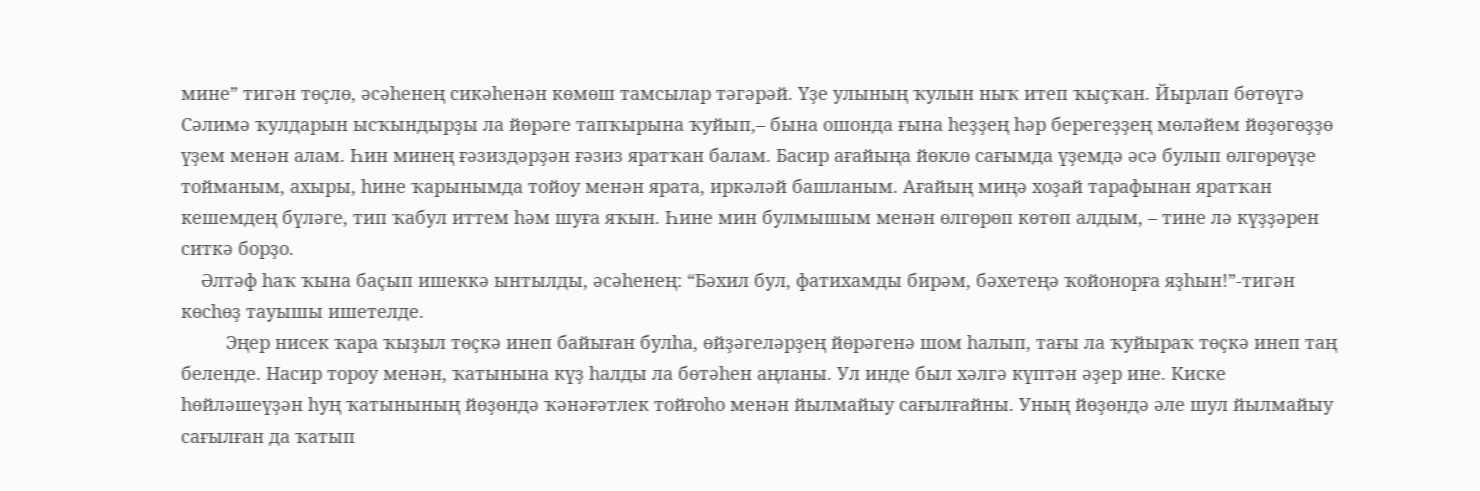мине” тигән төҫлө, әсәһенең сикәһенән көмөш тамсылар тәгәрәй. Үҙе улының ҡулын ныҡ итеп ҡыҫҡан. Йырлап бөтөүгә Сәлимә ҡулдарын ысҡындырҙы ла йөрәге тапҡырына ҡуйып,– бына ошонда ғына һеҙҙең һәр берегеҙҙең мөләйем йөҙөгөҙҙө үҙем менән алам. Һин минең ғәзиздәрҙән ғәзиз яратҡан балам. Басир ағайыңа йөклө сағымда үҙемдә әсә булып өлгөрөүҙе тойманым, ахыры, һине ҡарынымда тойоу менән ярата, иркәләй башланым. Ағайың миңә хоҙай тарафынан яратҡан кешемдең бүләге, тип ҡабул иттем һәм шуға яҡын. Һине мин булмышым менән өлгөрөп көтөп алдым, – тине лә күҙҙәрен ситкә борҙо.
    Әлтәф һаҡ ҡына баҫып ишеккә ынтылды, әсәһенең: “Бәхил бул, фатихамды бирәм, бәхетеңә ҡойонорға яҙһын!”-тигән көсһөҙ тауышы ишетелде.
         Эңер нисек ҡара ҡыҙыл төҫкә инеп байыған булһа, өйҙәгеләрҙең йөрәгенә шом һалып, тағы ла ҡуйыраҡ төҫкә инеп таң беленде. Насир тороу менән, ҡатынына күҙ һалды ла бөтәһен аңланы. Ул инде был хәлгә күптән әҙер ине. Киске һөйләшеүҙән һуң ҡатынының йөҙөндә ҡәнәғәтлек тойғоһо менән йылмайыу сағылғайны. Уның йөҙөндә әле шул йылмайыу сағылған да ҡатып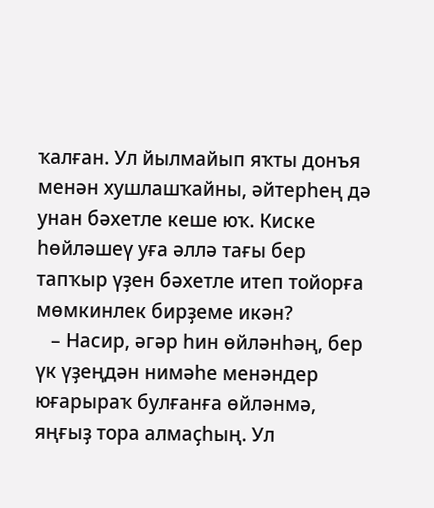ҡалған. Ул йылмайып яҡты донъя менән хушлашҡайны, әйтерһең дә унан бәхетле кеше юҡ. Киске һөйләшеү уға әллә тағы бер тапҡыр үҙен бәхетле итеп тойорға мөмкинлек бирҙеме икән?
   – Насир, әгәр һин өйләнһәң, бер үк үҙеңдән нимәһе менәндер юғарыраҡ булғанға өйләнмә, яңғыҙ тора алмаҫһың. Ул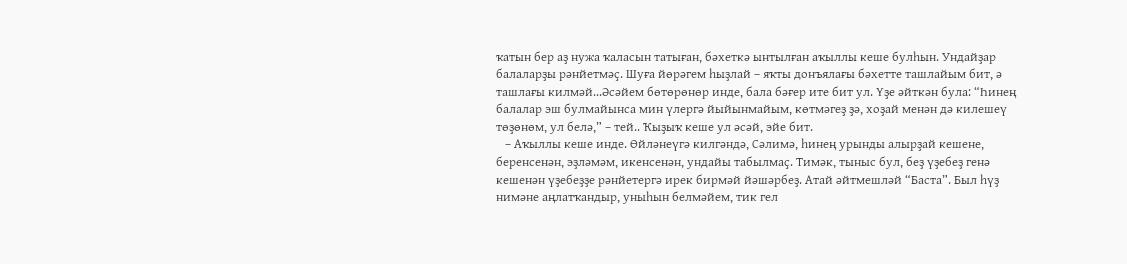ҡатын бер аҙ нужа ҡаласын татыған, бәхеткә ынтылған аҡыллы кеше булһын. Ундайҙар балаларҙы рәнйетмәҫ. Шуға йөрәгем һыҙлай – яҡты донъялағы бәхетте ташлайым бит, ә ташлағы килмәй...Әсәйем бөтөрөнөр инде, бала бәғер ите бит ул. Үҙе әйткән була: “Һинең балалар эш булмайынса мин үлергә йыйынмайым, көтмәгеҙ ҙә, хоҙай менән дә килешеү төҙөнөм, ул белә,” – тей.. Ҡыҙыҡ кеше ул әсәй, эйе бит.
   – Аҡыллы кеше инде. Өйләнеүгә килгәндә, Сәлимә, һинең урынды алырҙай кешене, беренсенән, эҙләмәм, икенсенән, ундайы табылмаҫ. Тимәк, тыныс бул, беҙ үҙебеҙ генә кешенән үҙебеҙҙе рәнйетергә ирек бирмәй йәшәрбеҙ. Атай әйтмешләй “Баста”. Был һүҙ нимәне аңлатҡандыр, уныһын белмәйем, тик гел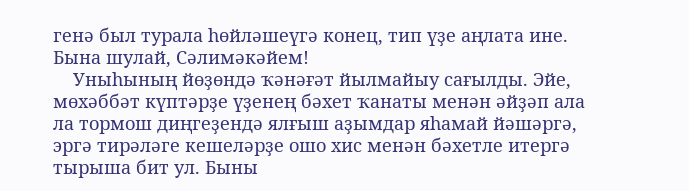генә был турала һөйләшеүгә конец, тип үҙе аңлата ине. Бына шулай, Сәлимәкәйем!
    Уныһының йөҙөндә ҡәнәғәт йылмайыу сағылды. Эйе, мөхәббәт күптәрҙе үҙенең бәхет ҡанаты менән әйҙәп ала ла тормош диңгеҙендә ялғыш аҙымдар яһамай йәшәргә, эргә тирәләге кешеләрҙе ошо хис менән бәхетле итергә тырыша бит ул. Быны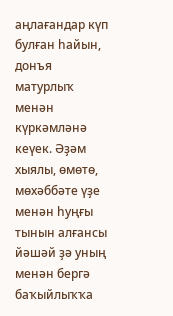аңлағандар күп булған һайын, донъя матурлыҡ менән күркәмләнә кеүек. Әҙәм хыялы, өмөтө, мөхәббәте үҙе менән һуңғы тынын алғансы йәшәй ҙә уның менән бергә баҡыйлыҡҡа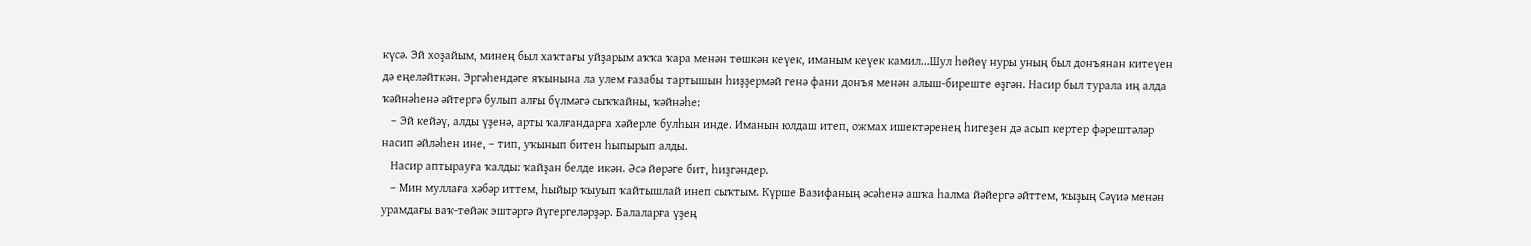күсә. Эй хоҙайым, минең был хаҡтағы уйҙарым аҡҡа ҡара менән төшкән кеүек, иманым кеүек камил...Шул һөйөү нуры уның был донъянан китеүен дә еңеләйткән. Эргәһендәге яҡынына ла улем ғазабы тартышын һиҙҙермәй генә фани донъя менән алыш-биреште өҙгән. Насир был турала иң алда ҡәйнәһенә әйтергә булып алғы бүлмәгә сыҡҡайны, ҡәйнәһе:
   – Эй кейәү, алды үҙенә, арты ҡалғандарға хәйерле булһын инде. Иманын юлдаш итеп, ожмах ишектәренең һигеҙен дә асып кертер фәрештәләр насип әйләһен ине, – тип, уҡынып битен һыпырып алды.
   Насир аптырауға ҡалды: ҡайҙан белде икән. Әсә йөрәге бит, һиҙгәндер.
   – Мин муллаға хәбәр иттем, һыйыр ҡыуып ҡайтышлай инеп сыҡтым. Күрше Вазифаның әсәһенә ашҡа һалма йәйергә әйттем, ҡыҙың Сәүиә менән урамдағы ваҡ-төйәк эштәргә йүгергеләрҙәр. Балаларға үҙең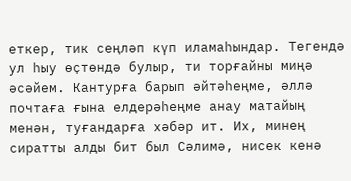еткер, тик сеңләп күп иламаһындар. Тегендә ул һыу өҫтөндә булыр, ти торғайны миңә әсәйем. Кантурға барып әйтәһеңме, әллә почтаға ғына елдерәһеңме анау матайың менән, туғандарға хәбәр ит. Их, минең сиратты алды бит был Сәлимә, нисек кенә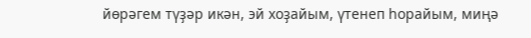йөрәгем түҙәр икән, эй хоҙайым, үтенеп һорайым, миңә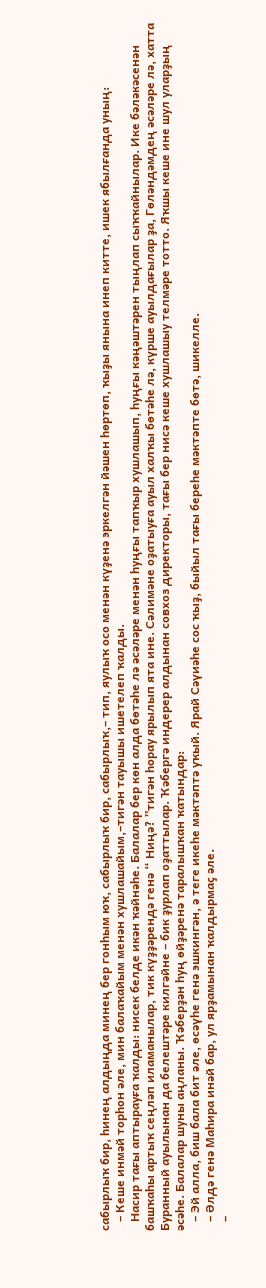сабырлыҡ бир, һинең алдыңда минең бер гонһым юҡ, сабырлыҡ бир, сабырлыҡ,– тип, яулыҡ осо менән күҙенә эркелгән йәшен һөртөп, ҡыҙы янына инеп китте, ишек ябылғанда уның:
   – Кеше инмәй торһон әле, мин балаҡайым менән хушлашайым,–тигән тауышы ишетелеп ҡалды.
   Насир тағы аптырауға ҡалды: нисек белде икән ҡәйнәһе. Балалар бер көн алда бөтәһе лә әсәләре менән һуңғы тапҡыр хушлашып, һуңғы кәңәштәрен тыңлап сыҡҡайнылар. Ике бәләкәсенән башҡаһы артыҡ сеңләп иламанылар, тик күҙҙәрендә генә “ Ниңә? ”тигән һорау ярылып ята ине. Сәлимәне оҙатыуға ауыл халҡы бөтәһе лә, күрше ауылдағылар ҙа, Гөләндәмдең әсәләре лә, хатта Буранный ауылынан да белештәре килгәйне – бик ҙурлап оҙаттылар. Ҡәбергә индерер алдынан совхоз директоры, тағы бер нисә кеше хушлашыу телмәре тотто. Яҡшы кеше ине шул уларҙың әсәһе. Балалар шуны аңланы. Ҡәберҙән һуң өйҙәренә таралышҡан ҡатындар:
   – Эй алла, биш бала бит әле, өсәүһе генә эшкингән, ә теге икеһе мәктәптә уҡый. Ярай Сәүиәһе сос ҡыҙ, быйыл тағы береһе мәктәпте бөтә, шикелле.
   – Әлдә генә Маһира инәй бар, ул ярҙамынан ҡалдырмаҫ әле.
   –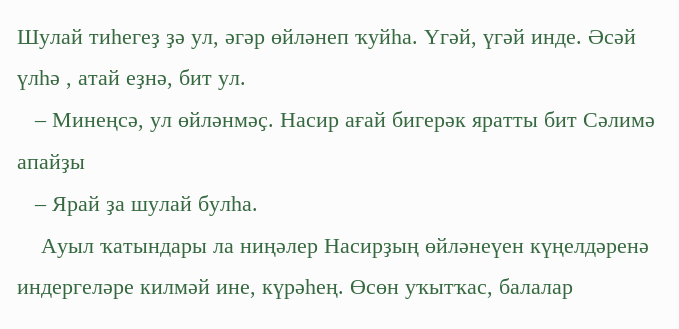Шулай тиһегеҙ ҙә ул, әгәр өйләнеп ҡуйһа. Үгәй, үгәй инде. Әсәй үлһә , атай еҙнә, бит ул.
   – Минеңсә, ул өйләнмәҫ. Насир ағай бигерәк яратты бит Сәлимә апайҙы
   – Ярай ҙа шулай булһа.
    Ауыл ҡатындары ла ниңәлер Насирҙың өйләнеүен күңелдәренә индергеләре килмәй ине, күрәһең. Өсөн уҡытҡас, балалар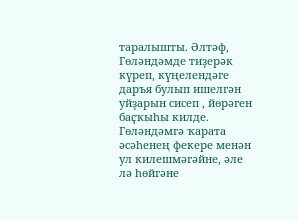таралышты. Әлтәф, Гөләндәмде тиҙерәк күреп, күңелендәге даръя булып ишелгән уйҙарын сисеп , йөрәген баҫҡыһы килде. Гөләндәмгә ҡарата әсәһенең фекере менән ул килешмәгәйне, әле лә һөйгәне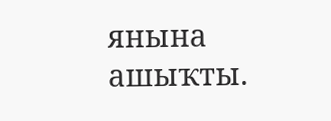янына ашыҡты.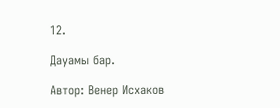12.

Дауамы бар.

Автор: Венер Исхаков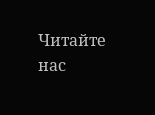Читайте нас